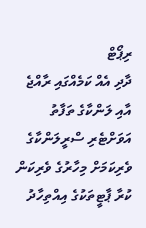ރިޕޯޓް
ދާދި އެއް ކަމެއްގައި ރާއްޖެ އާއި ލަންކާގެ ތަފާތު
އަވަށްޓެރި ސްރީލަންކާގެ ވެރިކަމަށް މިހާރުގެ ވެރިކަން ކުރާ ޕާޓީތަކުގެ އިއްތިހާދު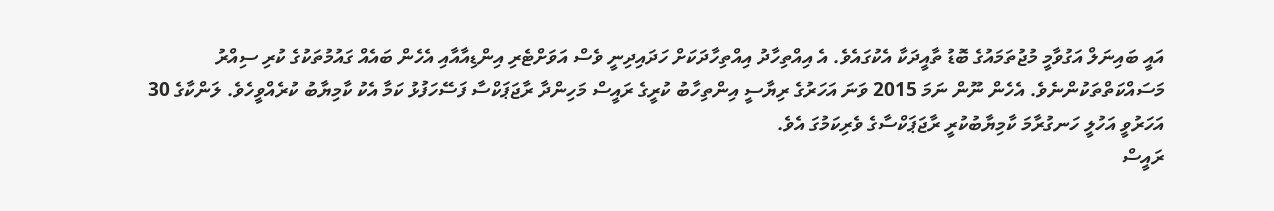އައީ ބައިނަލް އަގުވާމީ މުޖުތަމައުގެ ބޮޑު ތާއީދަކާ އެކުގައެވެ. އެ އިއްތިހާދު އިއްތިހާދަކަށް ހަދައިދިނީ ވެސް އަވަށްޓެރި އިންޑިއާއާއި އެހެން ބައެއް ގައުމުތަކުގެ ކުރި ސިއްރު މަސައްކަތްތަކުންނެވެ. އެހެން ނޫން ނަމަ 2015 ވަނަ އަހަރުގެ ރިޔާސީ އިންތިހާބު ކުރީގެ ރައީސް މަހިންދާ ރާޖަޕަކްސާ ފަސޭހަފުޅު ކަމާ އެކު ކާމިޔާބު ކުރެއްވީހެވެ. ލަންކާގެ 30 އަހަރުވީ އަހުލީ ހަނގުރާމަ ކާމިޔާބުކުރީ ރާޖަޕަކްސާގެ ވެރިކަމުގަ އެވެ.
ރައީސް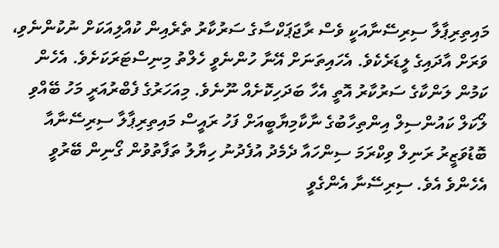މައިތިރިޕާލާ ސިރިސޭނާއަކީ ވެސް ރާޖަޕަކްސާގެ ސަރުކާރު ތެރެއިން ކުއްލިއަކަށް ނުކުންނެވި، ވަރަށް އާދައިގެ ލީޑަރެކެވެ. އެހައިތަނަށް އޭނާ ހުންނެވީ ހެލްތު މިނިސްޓަރަކަށެވެ. އެހެން ކަމުން ލަންކާގެ ސަރުކާރު އޮތީ އެހާ ބަދަހިކޮށެއް ނޫނެވެ. މިއަހަރުގެ ފެބްރުއަރީ މަހު ބޭއްވި ލޯކަލް ކައުންސިލް އިންތިހާބުގެ ނާކާމިޔާބީއަށް ފަހު ރައީސް މައިތިރިޕާލާ ސިރިސޭނާއާ ބޮޑުވަޒީރު ރަނިލް ވިކްރަމަ ސިންހައާ ދެމެދު އުފެދުނު ހިޔާލު ތަފާތުވުން ގޯނިން ބޭރުވީ އެހެންވެ އެވެ. ސިރިސޭނާ އެންގެވީ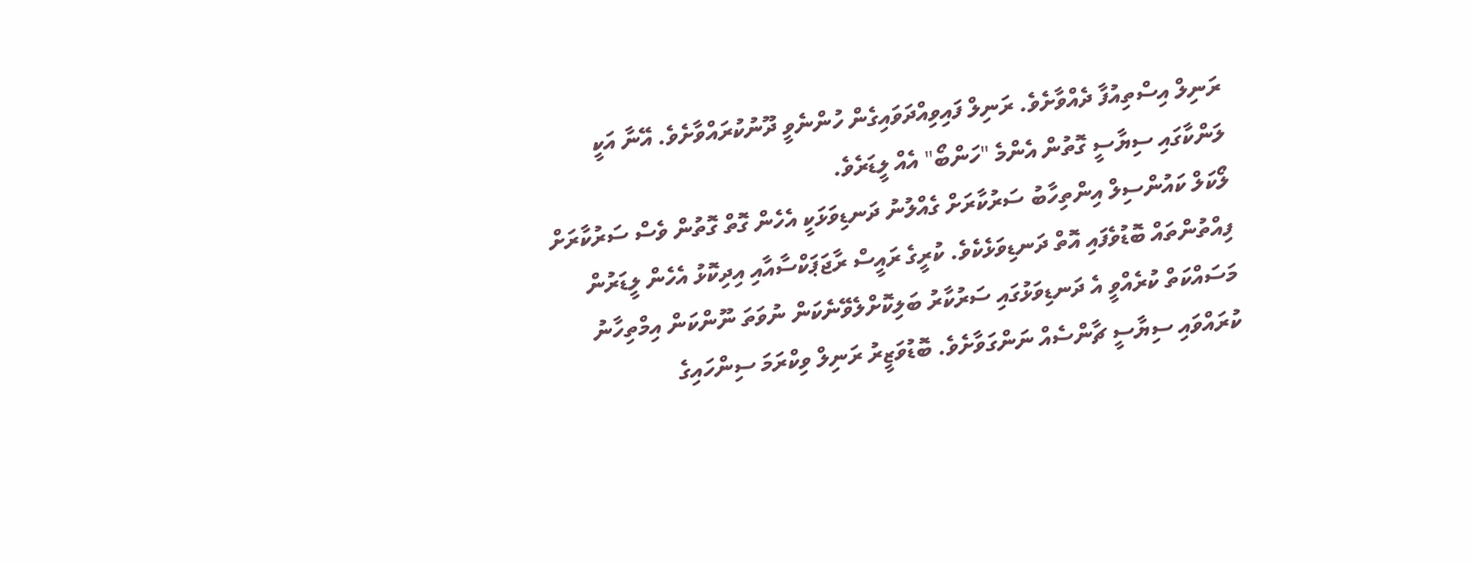ރަނިލް އިސްތިއުފާ ދެއްވާށެވެ. ރަނިލް ފައިވިއްދަވައިގެން ހުންނެވީ ދޫނުކުރައްވާށެވެ. އޭނާ އަކީ ލަންކާގައި ސިޔާސީ ގޮތުން އެންމެ "ހަންބޯ" އެއް ލީޑަރެވެ.
ލޯކަލް ކައުންސިލް އިންތިހާބު ސަރުކާރަށް ގެއްލުނު ދަނޑިވަޅަކީ އެހެން ގޮތް ގޮތުން ވެސް ސަރުކާރަށް ފިއްތުންތައް ބޮޑުވެފައި އޮތް ދަނޑިވަޅެކެވެ. ކުރީގެ ރައީސް ރާޖަޕަކްސާއާއި އިދިކޮޅު އެހެން ލީޑަރުން މަސައްކަތް ކުރެއްވީ އެ ދަނޑިވަޅުގައި ސަރުކާރު ބަލިކޮށްލެވޭނެކަން ނުވަތަ ނޫންކަން އިމްތިހާނު ކުރައްވައި ސިޔާސީ ޗާންސެއް ނަންގަވާށެވެ. ބޮޑުވަޒީރު ރަނިލް ވިކްރަމަ ސިންހައިގެ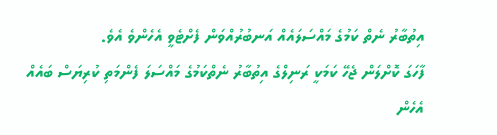އިތުބާރު ނެތް ކަމުގެ މައްސަލައެއް އަނބުރުއްވަން ފެށްޓެވީ އެހެންވެ އެވެ.
ފާހަގަ ކޮށްލަން ޖެހޭ ކަމަކީ ރަނިލްގެ އިތުބާރު ނެތްކަމުގެ މައްސަލަ ފެންމަތި ކުރިޔަސް ބައެއް އެހެން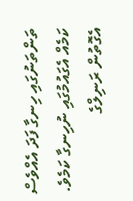ތަންތަނުގައި ހިނގާ ފަދަ އެއްވެސް ކަމެއް އެގައުމުގައި ނުހިނގާ ކަމެވެ. އެގޮތުން ރަނިލްގެ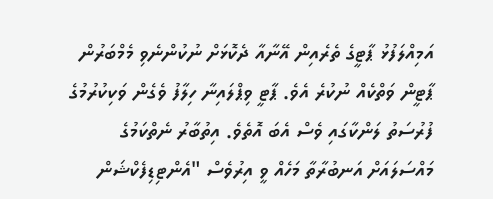އަމިއްލަފުޅު ޕާޓީގެ ތެރެއިން އޭނާއާ ދެކޮޅަށް ނުކުންނެވި މެމްބަރުން ޕާޓީން ވަތްކެއް ނުކުރެ އެވެ. ޕާޓީ ވިޕްލައިނާ ހިލާފު ވެގެން ވަކިކުރުމުގެ ފުރުސަތު ލަންކާގައި ވެސް އެބަ އޮތެވެ. އިތުބާރު ނެތްކަމުގެ މައްސަލައަށް އަނބުރާތާ މަހެއް ވީ އިރުވެސް "އެންޓިޑިފެކްޝަން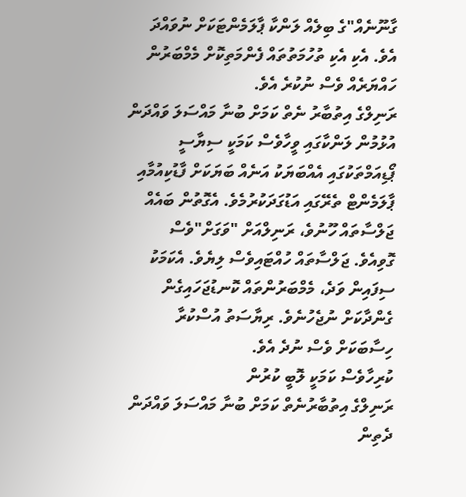ގާނޫނެއް"ގެ ބިލެއް ލަންކާ ޕާލަމެންޓަކަށް ނުވައްދަ އެވެ. އެކި އެކި ތުހުމަތުތައް ފެންމަތިކޮށް މެމްބަރުން ހައްޔަރެއް ވެސް ނުކުރެ އެވެ.
ރަނިލްގެ އިތުބާރު ނެތް ކަމަށް ބުނާ މައްސަލަ ވައްދަން އުޅުމުން ލަންކާގައި ވީހާވެސް ކަމަކީ ސިޔާސީ ޕޯޑިއަމްތަކުގައި އެއްބަޔަކު އަނެއް ބަޔަކަށް ފާޑުކިއުމާއި ޕާލަމެންޓް ތެރޭގައި އަޑުގަދަކުރުމެވެ. އެގޮތުން ބައެއް ޖަލްސާތައް ހޫނުވެ، ރަނިލްއަށް "ވަގަށް"ވެސް ގޮވިއެވެ. ޖަލްސާތައް ހުއްޓައިވެސް ލިޔެވެ. އެކަމަކު ސިފައިން ވަދެ، މެމްބަރުންތައް ކޮނޑުޖަހައިގެން ގެންދާކަށް ނުޖެހުނެވެ. ރިޔާސަތު އުސްކުރާ ހިސާބަކަށް ވެސް ނުދެ އެވެ.
ކުރިހާވެސް ކަމަކީ ލޮބީ ކުރުން
ރަނިލްގެ އިތުބާރުނެތް ކަމަށް ބުނާ މައްސަލަ ވައްދަން ދެތިން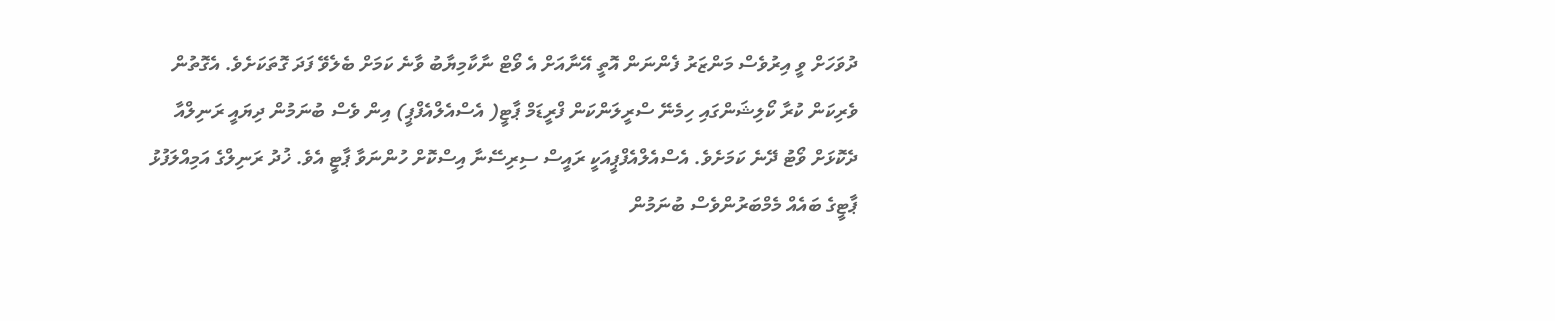ދުވަހަށް ވީ އިރުވެސް މަންޒަރު ފެންނަން އޮތީ އޭނާއަށް އެ ވޯޓް ނާކާމިޔާބު ވާނެ ކަމަށް ބެލެވޭ ފަދަ ގޮތަކަށެވެ. އެގޮތުން ވެރިކަން ކުރާ ކޯލިޝަންގައި ހިމެނޭ ސްރީލަންކަން ފްރީޑަމް ޕާޓީ( އެސްއެލްއެފްޕީ) އިން ވެސް ބުނަމުން ދިޔައީ ރަނިލްއާ ދެކޮޅަށް ވޯޓު ދޭނެ ކަމަށެވެ. އެސްއެލްއެފްޕީއަކީ ރައީސް ސިރިސޭނާ އިސްކޮށް ހުންނަވާ ޕާޓީ އެވެ. ޚުދު ރަނިލްގެ އަމިއްލަފުޅު ޕާޓީގެ ބައެއް މެމްބަރުންވެސް ބުނަމުން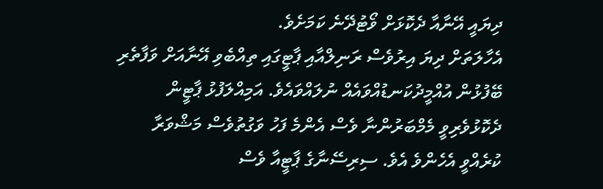ދިޔައީ އޭނާއާ ދެކޮޅަށް ވޯޓުދޭނެ ކަމަށެވެ.
އެހާލަތަށް ދިޔަ އިރުވެސް ރަނިލްއާއި ޕާޓީގައި ތިއްބެވި އޭނާއަށް ވަފާތެރި ބޭފުޅުން އުއްމީދުކަނޑުއްވައެއް ނުލައްވައެވެ. އަމިއްލަފުޅު ޕާޓީން ދެކޮޅުވެރިވީ މެމްބަރުންނާ ވެސް އެންމެ ފަހު ވަގުތުވެސް މަޝްވަރާ ކުރެއްވީ އެހެންވެ އެވެ. ސިރިސޭނާގެ ޕާޓީއާ ވެސް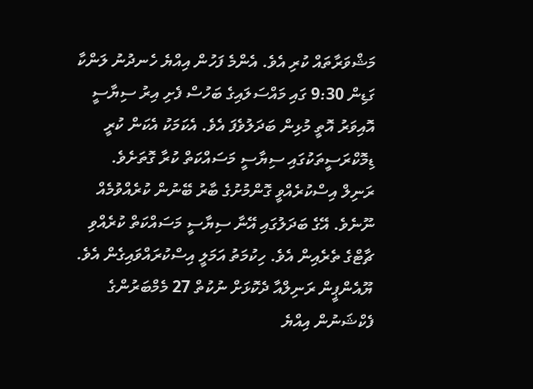މަޝްވަރާތައް ކުރި އެވެ. އެންމެ ފަހުން އިއްޔެ ހެނދުނު ލަންކާ ގަޑިން 9:30 ގައި މައްސަލައިގެ ބަހުސް ފެށި އިރު ސިޔާސީ އޮއިވަރު އޮތީ މުޅިން ބަދަލުވެފަ އެވެ. އެކަމަކު އެކަން ކުރީ ޑިމޮކްރަސީތަކުގައި ސިޔާސީ މަސައްކަތް ކުރާ ގޮތަށެވެ. ރަނިލް އިސްކުރެއްވީ ގޮންމުށުގެ ބާރު ބޭނުން ކުރެއްވުމެއް ނޫނެވެ. އޭގެ ބަދަލުގައި އޭނާ ސިޔާސީ މަސައްކަތް ކުރެއްވި ޗާޓްގެ ތެރެއިން އެވެ. ހިކުމަތު އަމަލީ އިސްކުރައްވައިގެން އެވެ.
ޔޫއެންޕީން ރަނިލްއާ ދެކޮޅަށް ނުކުތް 27 މެމްބަރުންގެ ފެކްޝަނުން އިއްޔެ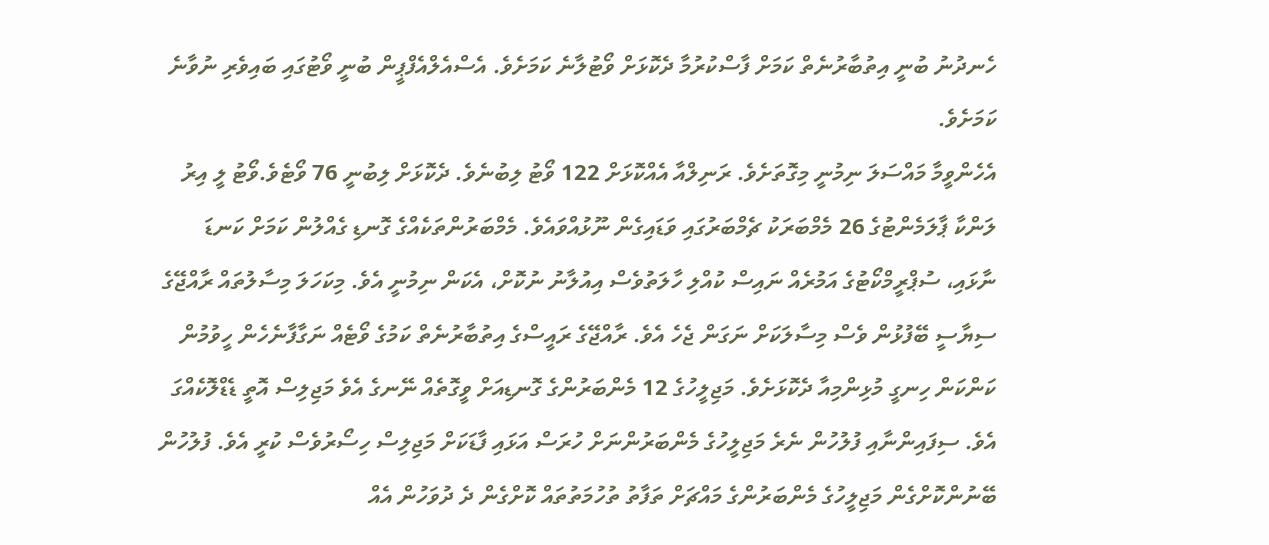ހެނދުނު ބުނީ އިތުބާރުނެތް ކަމަށް ފާސްކުރުމާ ދެކޮޅަށް ވޯޓުލާނެ ކަމަށެވެ. އެސްއެލްއެފްޕީން ބުނީ ވޯޓުގައި ބައިވެރި ނުވާނެ ކަމަށެވެ.
އެހެންވީމާ މައްސަލަ ނިމުނީ މިގޮތަށެވެ. ރަނިލްއާ އެއްކޮޅަށް 122 ވޯޓު ލިބުނެވެ. ދެކޮޅަށް ލިބުނީ 76 ވޯޓެވެ.ވޯޓު ލީ އިރު ލަންކާ ޕާލަމެންޓުގެ 26 މެމްބަރަކު ޗެމްބަރުގައި ވަޑައިގެން ނޫޅުއްވައެވެ. މެމްބަރުންތަކެއްގެ ގޮނޑި ގެއްލުން ކަމަށް ކަނޑަ ނާޅައި، ސުޕްރީމްކޯޓުގެ އަމުރެއް ނައިސް ކުއްލި ހާލަތުވެސް އިއުލާނު ނުކޮށް، އެކަން ނިމުނީ އެވެ. މިކަހަލަ މިސާލުތައް ރާއްޖޭގެ ސިޔާސީ ބޭފުޅުން ވެސް މިސާލަކަށް ނަގަން ޖެހެ އެވެ. ރާއްޖޭގެ ރައީސްގެ އިތުބާރުނެތް ކަމުގެ ވޯޓެއް ނަގާފާނެހެން ހީވުމުން ކަންކަން ހިނގީ މުޅިންމިއާ ދެކޮޅަށެވެ. މަޖިލީހުގެ 12 މެންބަރުންގެ ގޮނޑިއަށް ވީގޮތެއް ނޭނގެ އެވެ މަޖިލިސް އޮތީ ޑެޑްލޮކެއްގަ އެވެ. ސިފައިންނާއި ފުލުހުން ނެރެ މަޖިލީހުގެ މެންބަރުންނަށް ހުރަސް އަޅައި ފާޑަކަށް މަޖިލިސް ހިސޯރުވެސް ކުރީ އެވެ. ފުލުހުން ބޭނުންކޮށްގެން މަޖިލީހުގެ މެންބަރުންގެ މައްޗަށް ތަފާތު ތުހުމަތުތައް ކޮށްގެން ދެ ދުވަހުން އެއް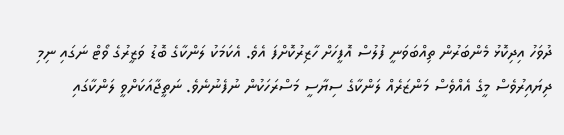ދުވަހު އިދިކޮޅު މެންބަރުން ތިއްބަވަނީ ފުލުސް އޮފީހަށް ހާޒިރުކޮށްފަ އެވެ. އެކަމަކު ލަންކާގެ ބޮޑު ވަޒީރުގެ ވޯޓް ނަގައި ނިމި ދިޔައިރުވެސް މީގެ އެއްވެސް މަންޒަރެއް ލަންކާގެ ސިޔާސީ މަސްރަހަކުން ނުފެނުނެވެ. ނަތީޖާއަކަށްވީ ލަންކާގައި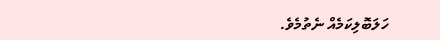ހަލަބޮލިކަމެއް ނެތުމެވެ.